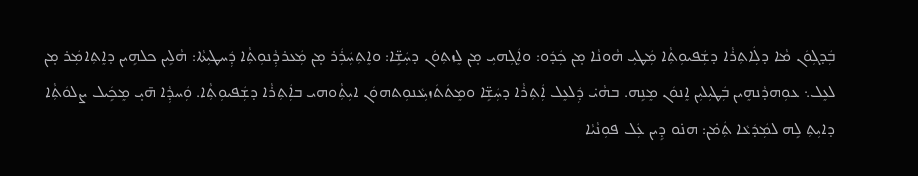ܒܲܕܓܼܘܿܢ ܡܵܐ ܕܠܲܐܬܼܪܵܐ ܕܫܲܦܝܘܼܬܼܵܐ ܡܲܛܝܼ ܗܵܘܢܵܐ ܡ̣ܢ ܟܲܕܿܘ: ܘܐܲܓܼܗܝܼ ܡ̣ܢ ܠܸܙܬܼܘܿܢ ܕܚܲܫܹ̈ܐ: ܘܐܸܬܼܚܲܪܲܪ ܡ̣ܢ ܡܲܥܪܕܼܵܢܘܼܬܼܵܐ ܕܲܚܛܝܼܬܵܐ: ܗܵܠܹܝܢ ܟܠܗܹܝܢ ܕܐܸܬܼܐܡܲܪ ܡ̣ܢ ܠܥܸܠ܆ ܥܘܼܗܕܵܢܗܸܝܢ ܒܲܛܝܼܠܝܼܢ ܐܸܢܘܿܢ ܡܸܢܹܗ. ܒܗܵܝ̇ ܕܲܠܥܸܠ ܐܲܬܼܪܵܐ ܕܚܲܫܹ̈ܐ ܘܡܸܬܿܬܿܙܝܼܥܵܢܘܼܬܗܘܿܢ ܐܝܼܬܼܵܘܗܝ ܒܐܲܬܼܪܵܐ ܕܫܲܦܝܘܼܬܼܵܐ. ܘܲܚܕܼܵܐ ܗ̄ܝ̣ ܡܸܟܹܿܝܠ ܨܠܘܿܬܼܵܐ ܕܐܝܼܬܼ ܠܹܗ ܠܡܲܕܿܥܵܐ ܬܲܡ̇ܢ: ܗܢ̇ܘ ܕܹܝܢ ܥܲܠ ܦܘܼܢܵܝܵܐ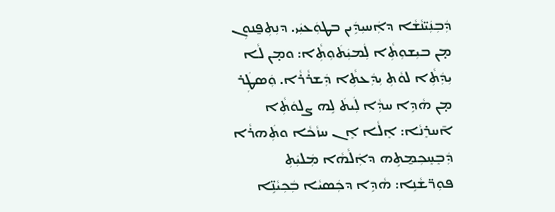ܕܲܒܼܢܲܝ̈ܢܵܫܵܐ ܕܐܲܚܝܼܕܹܿܝܢ ܒܛܘܼܿܥܝܲܝ. ܕܢܼܬܼܦ̱ܢܘܼܢ ܡ̣ܢ ܒܝܼܫܘܼܬܼܵܐ ܠܲܡܝܲܬܿܘܼܬܼܵܐ: ܘܡ̣ܢ ܠܵܐ ܝܼܕܲܬܼܵܐ ܠܘܵܬܼ ܝܼܕܲܥܬܼܵܐ ܕܲܫܪܵܪܵܐ. ܘܲܤܛܲܪ ܡ̣ܢ ܗܵܕܹܐ ܚܕܼܵܐ ܠܲܝܬܿ ܠܹܗ ܨܠܘܿܬܼܵܐ ܐ̄ܚܪܸܢܵܐ: ܐܸܠܵܐ ܐܸܢ ܚܙܵܟܵܐ ܘܬܲܗܪܵܐ ܕܲܒܸܚܸܟܼܡ̱ܬܹܗ ܕܐܲܠܵܗܵܐ ܡܲܠܝܲܬܼ ܦܘܼܪ̈ܫܵܢܹܐ: ܗܵܕܹܐ ܕܟܲܤܝܵܐ ܒܲܟܼܝܵܢܹ̈ܐ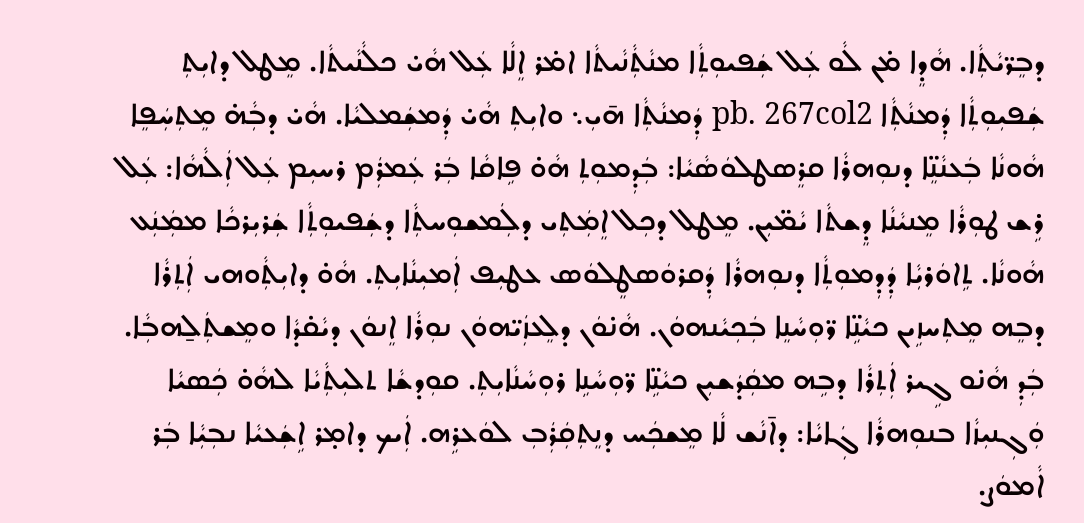ܕܒܸܪ̈ܝܵܬܼܵܐ. ܗܵܕܸܐ ܡ̇ܢ ܠܵܘ ܥܲܠ ܫܲܦܝܘܼܬܼܵܐ ܡܢܵܬܼܵܢܵܝܬܵܐ ܐܡ̇ܪ ܐܸܠܵܐ ܥܲܠ ܗܵܝ̇ ܟܠܵܢܵܝܬܵܐ. ܡܸܛܠ ܕܐܝܼܬܼ ܫܲܦܝܼܘܼܬܼܵܐ ܕܲܡܢܵܬܼܵܐ pb. 267col2 ܕܲܡܢܵܬܼܵܐ ܗ̄ܝܼ܆ ܘܐܝܼܬܼ ܗܵܝ̇ ܕܲܡܫܲܡܠܝܵܐ. ܗܵܝ̇ ܕܒܼܵܗ̇ ܡܸܬܼܚܲܦܸܐ ܗܵܘܢܵܐ ܒܲܥܢܵܢܸ̈ܐ ܕܢܘܼܗܪܵܐ ܩܪܸܤܛܠܘܿܤܵܝܵܐ: ܒܲܕܼܡܘܼܬܼ ܗܵܘ̇ ܦܹܐܩܵܐ ܒܲܪ ܥܲܡܪܲܡ ܪܚܝܼܡ ܥܲܠ ܐܲܠܵܗܵܐ: ܥܲܠ ܪܹܫ ܛܘܼܪܵܐ ܡܸܢܝܵܢܵܐ ܕܸܫܬܵܐ ܝܵܡ̈ܝܼܢ. ܡܸܛܠ ܕܟܼܠ ܐܸܡܲܬܼܝ ܕܠܲܡܫܘܼܚܬܼܵܐ ܕܫܲܦܝܘܼܬܼܵܐ ܫܲܪܝܼܪܟܵܐ ܡܡܲܢܲܥ ܗܵܘܢܵܐ. ܬܹܐܘܿܪܝܼܵܐ ܕܲܕܼܡܘܼܬܼܵܐ ܕܢܘܼܗܪܵܐ ܕܲܩܪܘܿܤܛܸܠܘܿܣ ܥܛܝܼܦ ܐܲܡܝܼܢܵܐܝܼܬܼ. ܗܵܘ̇ ܕܐܝܼܬܼܵܘܗܝ ܐܲܬܼܪܵܐ ܕܒܸܗ ܡܸܬܼܚܙܹܝܢ ܟܝܵܢܹ̈ܐ ܪ̈ܘܼܚܵܢܸܐ ܒܲܟܼܝܵܢܗܘܿܢ. ܗܵܢ̇ܘܿܢ ܕܠܸܥܙܲܝ̈ܗܘܿܢ ܢܘܼܪܵܐ ܐܸܢܘܿܢ ܕܝܵܩ̇ܕܵܐ ܘܡܸܫܬܲܠ̱ܗܒܼܵܐ. ܒܲܕܼ ܗܵܢ̇ܘ ܓܹܝܪ ܐܲܬܼܪܵܐ ܕܒܹܗ ܡܩܲܕܿܫܝܼܢ ܟܝܵܢܹ̈ܐ ܪ̈ܘܼܚܵܢܹܐ ܪܘܼܚܵܢܵܐܝܼܬܼ. ܩܘܼܕܫܵܐ ܬܠܝܼܬܼܵܝܵܐ ܠܗܵܘ̇ ܟܲܤܝܵܐ ܘܲܓܼܢܝܼܙܵܐ ܒܢܘܼܗܪܵܐ ܓܲܐܝܵܐ: ܕܐ̄ܢܵܫ ܠܵܐ ܡܸܫܟܲܚ ܕܢܸܬܼܩܲܪܲܒܼ ܠܘܿܥܪܹܗ. ܐܲܝܟ ܕܐܡ̣ܪ ܐܹܫܲܥܝܵܐ ܢܒܼܝܼܵܐ ܒܲܪ ܐܵܡܘܿܨ.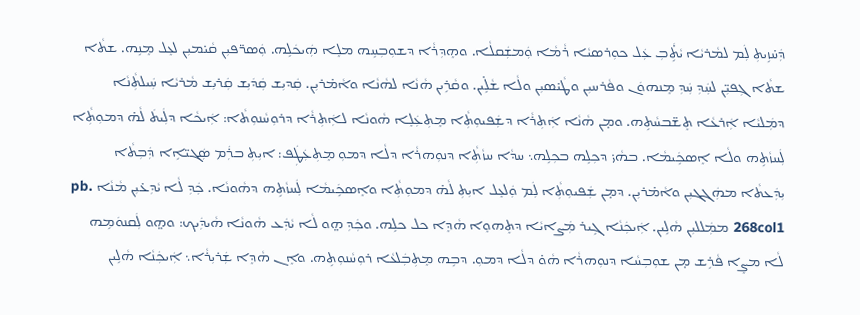ܕܲܚ̇ܙܹܝܬܼ ܠܲܡ ܠܡܵܪܝܵܐ ܝܵܬܹ̇ܿܒܼ ܥܲܠ ܟܘܼܪܤܝܵܐ ܪܵܡܵܐ ܘܲܡܫܲܩܠܵܐ. ܘܗܸܕܼܪܵܐ ܕܫܘܼܒܼܚܹܗ ܡܠܸܐ ܗܲܝܟܿܠܹܗ. ܘܲܤܪ̈ܦܝܼܢ ܩܵܝ̇ܡܝܼܢ ܠܥܸܠ ܡܸܢܹܗ. ܫܬܵܐ ܫܬܵܐ ܓܼܦܝܼ̈ܢ ܠܚܲܕܼ ܚܲܕܼ ܡܸܢܗܘܿܢ ܘܦܵܪܚܝܼܢ ܘܛܵܝ̇ܤܝܼܢ ܘܠܵܐ ܫܵܠܹ̇ܝܢ. ܘܩܵܪܹܝܢ ܗܵܢܵܐ ܠܗܵܢܵܐ ܘܐܵܡ̇ܪܝܼܢ. ܩܲܕܝܼܫ ܩܲܕܿܝܼܫ ܩܲܪܝܼܫ ܡܵܪܝܵܐ ܚܲܝܠܬܼܵܢܵܐ ܕܡܲܠܝܵܐ ܐܲܪܥܵܐ ܬܸܫ̈ܒܚܵܬܹܗ. ܘܡ̣ܢ ܗܵܢܵܐ ܐܲܬܼܪܵܐ ܕܫܲܦܝܘܼܬܼܵܐ ܡܸܬܼܥܲܠܸܐ ܗܵܘܢܵܐ ܠܐܲܬܼܪܵܐ ܕܪܘܼܚܵܢܘܼܬܵܐ: ܐܲܝܟܵܐ ܕܠܲܝܬܿ ܠܵܗ̇ ܕܡܘܼܬܼܵܐ ܠܲܚܙܵܬܹܗ ܘܠܵܐ ܐܸܤܟܹܿܝܡܵܐ. ܒܗܵܝ̇ ܕܟܼܠܹܗ ܒܟܼܠܹܗ܆ ܚܕܵܐ ܚܙܵܬܼܵܐ ܕܢܘܼܗܪܵܐ ܕܠܵܐ ܕܡܘܼ ܡܸܬܼܥܲܛܲܦ: ܐܝܼܬܼ ܒܪܲܡ ܤܲܓܝ̈ܐܹܐ ܕܲܒܼܬܵܐ ܝܼܕܲܥܬܵܐ ܡܗܲܓܓܝܼܢ ܘܐܵܡ̇ܪܝܼܢ. ܕܡ̣ܢ ܫܲܦܝܘܼܬܼܵܐ ܠܲܡ ܘܲܠܥܸܠ ܐܝܼܬܼ ܠܵܗ̇ ܕܡܘܼܬܼܵܐ ܘܐܸܤܟܹܿܝܡܵܐ ܠܲܚܙܵܬܹܗ ܕܗܵܘܢܵܐ. ܟܲܕܼ ܠܵܐ ܝܵܕܼܥ̇ܝܼܢ ܡܵܢܵܐ pb. 268col1 ܡܡܲܠܠܝܼܢ ܗܵܠܹܝܢ. ܐܲܝܟܲܢܵܐ ܓܹܝܪ ܡܲܨܐܝܵܐ ܕܬܸܗܘܸܐ ܗܵܕܸܐ ܟܠ ܟܠܹܗ. ܘܟܲܕܼ ܗ̤ܘ ܠܵܐ ܝܵܕܲܥ ܗܵܘܢܵܐ ܗܵܝܕܲܝܟ: ܘܗ̤ܘ ܠܲܩܢܘܿܡܹܗ ܠܵܐ ܡܨܸܐ ܦܵܪܹܫ ܡ̣ܢ ܫܘܼܒܼܚܵܐ ܕܢܘܼܗܪܵܐ ܗܵܘ̇ ܕܠܵܐ ܕܡܘܼ. ܕܒܹܗ ܡܸܬܼܒܲܠܥܵܐ ܪܘܼܚܵܢܘܼܬܹܗ. ܘܐܸܢ ܗܵܕܸܐ ܫܲܪܝܼܪܵܐ܆ ܐܲܝܟܲܢܵܐ ܗܵܠܹܝܢ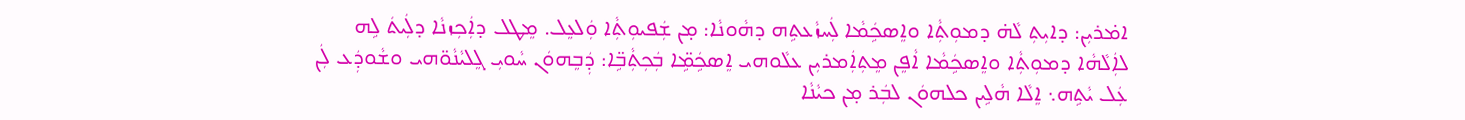ܐܡ̇ܪܝܼܢ: ܕܐܝܼܬܼ ܠܵܗ̇ ܕܡܘܼܬܼܵܐ ܘܐܸܤܟܹܿܡܵܐ ܠܲܚܙܵܥܬܹܗ ܕܗܵܘܢܵܐ: ܡ̣ܢ ܫܲܦܝܘܼܬܼܵܐ ܘܲܠܥܸܠ. ܡܸܛܠ ܕܐܲܟܼܙܢܵܐ ܕܠܲܝܬܿ ܠܹܗ ܠܐܲܠܵܗܵܐ ܕܡܘܼܬܼܵܐ ܘܐܸܤܟܹܿܡܵܐ ܐܵܦܸܢ ܡܸܬܼܐܲܡܪܝܼܢ ܥܠܵܘܗܝ ܐܸܤܟܹܿܡܹ̈ܐ ܒܲܟܼܬܼܵܒܹ̈ܐ: ܕܲܒܸܗܘܿܢ ܚܵܘܝܼ ܓܸܠܝܵܢܵܘ̈ܗܝ ܘܫܵܘܕܲܥ ܠܲܢ ܥܲܠ ܝܵܬܹܗ܆ ܐܸܠܵܐ ܗܵܠܹܝܢ ܟܠܗܘܿܢ ܠܒܲܪ ܡ̣ܢ ܟܝܵܢܵܐ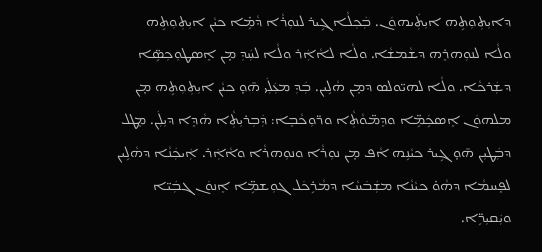ܕܐܝܼܬܼܘܼܬܹܗ ܐܝܼܬܲܝܗܘܿܢ. ܒܲܟܼܠܵܐ ܓܹܝܪ ܠܢܘܼܪܵܐ ܕܵܡܹ̇ܐ ܟܝܵܢ ܐܝܼܬܼܘܼܬܹܗ ܘܠܵܐ ܠܢܘܼܗܪܸܗ ܕܫܵܡܫܵܐ. ܘܠܵܐ ܠܐܵܐܲܪ ܘܠܵܐ ܠܚܲܕܼ ܡ̣ܢ ܐܸܤܛܘܼܟܼܤܹ̈ܐ ܕܫܲܪܟܵܐ. ܘܠܵܐ ܠܗܝ̈ܘܠܣ ܕܡ̣ܢ ܗܵܠܹܝܢ. ܒܲܕܼ ܡܥܲܠܲܝ ܗ̄ܘ̣ ܟܝܵܢ ܐܝܼܬܼܘܼܬܹܗ ܡ̣ܢ ܡܠܗܘܿܢ ܐܸܤܟܹܿܡܹ̈ܐ ܘܕܸܡ̈ܘܵܬܼܵܐ ܘܪ̈ܘܼܟܵܒܸܐ: ܕܲܒܼܪܝܼܬܼܵܐ ܗܵܕܸܐ ܕܝܼܠܲܢ. ܡܸܛܠ ܕܒܲܛܝܼܢ ܗ̄ܘ̣ ܓܹܝܪ ܟܝܵܢܹܗ ܐܵܦ ܡ̣ܢ ܢܘܼܪܵܐ ܘܢܘܼܗܪܵܐ ܘܐܵܐܲܪ. ܐܲܝܟܲܢܵܐ ܕܗܵܠܹܝܢ ܠܦܸܚܡܵܐ ܕܗܵܘ̇ ܟܝܵܢܵܐ ܡܫܲܒܿܚܵܐ ܕܡܵܪܹܟܿܠ ܓܘܼܫܡܹ̈ܐ ܐܸܢܘܿܢ ܓܒܲܝ̈ܐ ܘܝܲܩܝܼܪܹ̈ܐ.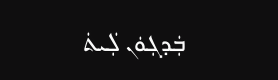ܒܲܕܓܼܘܿܢ ܠܲܝܬܿ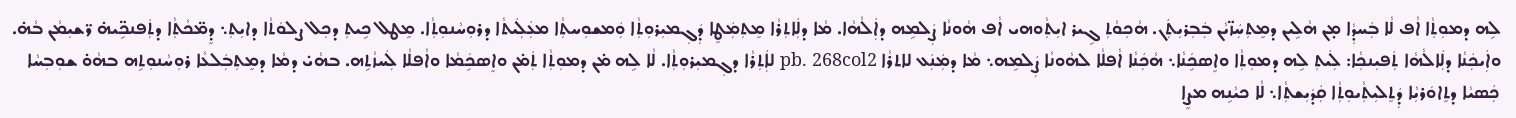ܠܹܗ ܕܡܘܼܬܼܵܐ ܐܵܦ ܠܵܐ ܒܲܚܕܼܵܐ ܡ̣ܢ ܗܵܠܹܝܢ ܕܡܸܬܼܚܲܙ̈ܝܵܢ ܒܲܒܼܪܝܼܬܲܢ. ܗܵܟܼܘܵܬܼ ܓܹܝܪ ܐܝܼܬܼܵܘܗܝ ܐܵܦ ܗܵܘܢܵܐ ܨܲܠܡܹܗ ܕܐܲܠܵܗܵܐ. ܡܵܐ ܕܠܲܐܬܼܪܵܐ ܡܸܬܼܡܲܛܸܐ ܕܲܓܼܡܝܼܪܘܼܬܼܵܐ ܘܲܡܫܘܼܚܬܼܵܐ ܡܥܲܠܲܝܬܵܐ ܕܪܘܼܚܵܢܘܼܬܼܵܐ. ܡܸܛܠ ܟܹܝܬܼ ܕܟܼܠ ܨܠܘܿܬܵܐ ܕܐܝܼܬܼ܆ ܕܸܡ̈ܟܵܬܼܵܐ ܕܬܲܦܢܟܹ̈ܝܗ̇ ܪ̈ܫܝܼܡܵܢ ܒܵܗ̇. ܘܐܲܝܟܲܢܵܐ ܕܠܲܐܠܵܗܵܐ ܬܲܦܝܼܢܟܼܵܐ: ܠܲܝܬܼ ܠܹܗ ܕܡܘܼܬܼܵܐ ܘܐܸܤܟܹܿܢܵܐ܆ ܗܵܟܲܢܵܐ ܐܵܦܠܵܐ ܠܗܵܘܢܵܐ ܨܲܠܡܹܗ܆ ܡܵܐ ܕܡܲܢܲܥ ܠܐܬܪܵܐ pb. 268col2 ܠܐܲܬܼܪܵܐ ܕܓܼܡܝܼܪܘܼܬܼܵܐ. ܠܵܐ ܠܹܗ ܡ̇ܢ ܕܡܘܼܬܼܵܐ ܬܲܡ̇ܢ ܘܐܸܤܟܹܿܡܵܐ ܘܐܵܦܠܵܐ ܠܲܚܙܵܬܹܗ. ܒܗܵܝ̇ ܕܡܵܐ ܕܡܸܬܼܒܲܠܥܵܐ ܪܘܼܚܵܢܘܼܬܹܗ ܒܗܵܘ̇ ܫܘܼܒܼܚܵܐ ܟܲܤܝܵܐ ܕܬܸܐܘܿܪܝܼܵܐ ܕܲܬܸܠܝܼܬܼܵܝܘܼܬܼܵܐ ܩܲܕܿܝܼܫܬܼܵܐ܆ ܠܵܐ ܟܝܵܢܹܗ ܡܨܸܐ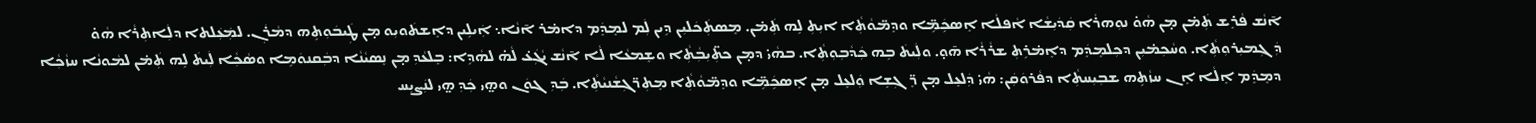ܐ̄ܢܵܫ ܦܵܪܸܫ ܬܲܡ̇ܢ ܡ̣ܢ ܗܵܘ̇ ܢܘܼܗܪܵܐ ܩܲܕܿܝܼܫܵܐ ܐܵܦܠܵܐ ܐܸܤܟܹܿܡܹ̈ܐ ܘܕܸܡ̈ܘܵܬܼܵܐ ܐܝܼܬܼ ܠܹܗ ܬܲܡ̇ܢ. ܡܸܤܬܲܟܿܠܝܼܢ ܕܹܝܢ ܠܲܡ ܠܡܸܕܸܿܡ ܕܐܡ̇ܪ ܐ̄ܢܵܐ܆ ܐܲܝܠܹܝܢ ܕܐܸܫܬܿܘܝܼܘ ܡ̣ܢ ܛܲܝܒܿܘܼܬܹܗ ܕܡܵܪܲܢ. ܠܡܲܥܲܠܬܐ ܕܠܲܐܬܼܪܵܐ ܗܵܘ̇ ܕܲܓܼܡܝܼܪܘܼܬܼܵܐ. ܘܚܵܟܼܡ̇ܝܼܢ ܕܟܼܠܡܸܕܸܿܡ ܕܐܸܡ̇ܪܹܬܼ ܫܪܵܪܵܐ ܗ̄ܘ̣. ܘܠܲܝܬܿ ܒܹܗ ܟܲܕܵܒܼܘܼܬܼܵܐ. ܒܗܵܝ̇ ܕܡ̣ܢ ܟܬܼ̈ܝܼܒܼܵܬܼܵܐ ܘܫܸܡܥܵܐ ܠܵܐ ܐ̄ܢܵܫ ܝܵܓܲܥ̇ ܠܵܗ̇ ܠܗܵܕܹܐ: ܒܸܠܥܵܕܼ ܡ̣ܢ ܢܸܤܝܵܢܵܐ ܕܒܲܩܢܘܿܡܹܐ ܘܤܵܟܼܵܐ ܠܲܝܬܿ ܠܹܗ ܬܲܡ̇ܢ ܠܡܵܘܢܵܐ ܚܙܵܟܼܵܐ ܕܡܸܕܸܿܡ ܐܸܠܵܐ ܐܸܢ ܚܙܵܬܹܗ ܫܒܼܝܼܚܬܼܵܐ ܕܦܵܪܘܿܩܲܢ: ܗܵܝ̇ ܕܲܠܥܸܠ ܡ̣ܢ ܪܸ̈ܓܼܫܹܐ ܘܲܠܥܸܠ ܡ̣ܢ ܐܸܤܟܹܿܡܹ̈ܐ ܘܕܸܡ̈ܘܵܬܼܵܐ ܡܸܬܼܪ̈ܓܼܫܵܢܝܵܬܼܵܐ. ܒܲܕܼܓܘܿܢ ܘܗ̤ܝ ܟܲܕܼ ܗ̤ܝ ܠܢܲܨܝܼܚ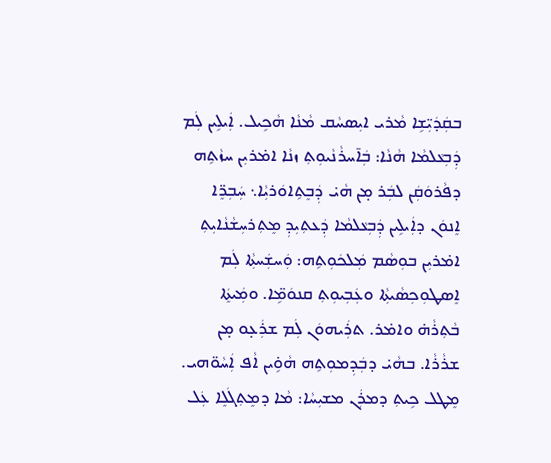ܒܩܲܕܿܝܼ̈ܫܹܐ ܡܵܪܝ ܐܝܼܤܚܵܩ ܡܵܢܵܐ ܗܵܟܹܝܠ. ܐܲܝܠܹܝܢ ܠܲܡ ܕܲܒܼܥܵܠܡܵܐ ܗܵܢܵܐ: ܒܲܐ̄ܚܪܵܢܵܝܘܼܬܼ ܙܢܵܐ ܐܡ̇ܪܝܼܢ ܚܙܵܬܹܗ ܕܦܵܪܘܿܩܲܢ ܠܒܲܪ ܡ̣ܢ ܗܵܝ̇ ܕܲܒܸܬܹܐܘܿܪܝܼܵܐ܆ ܚܲܒܼܪܸ̈ܐ ܐܸܢܘܿܢ ܕܐܲܝܠܹܝܢ ܕܲܒܼܥܵܠܡܵܐ ܕܲܥܬܼܝܼܕܼ ܡܸܬܼܪܚܼܫܵܢܵܐܝܼܬܼ ܐܡ̇ܪܝܼܢ ܒܘܼܤܵܡ ܡܲܠܟܿܘܼܬܹܗ: ܘܲܚܫܲܚܬܼܵܐ ܠܲܡ ܐܸܤܛܘܼܟܼܤܵܝܬܼܵܐ ܘܥܲܒܼܝܘܼܬܼ ܩܢܘܿܡܹ̈ܐ. ܘܡܲܝܬܸܿܐ ܒܵܬܼܪܵܗ̇ ܘܐܡ̇ܪ. ܬܪܲܝܗܘܿܢ ܠܲܡ ܫܪܲܥ̣ܘ ܡ̣ܢ ܫܪܵܪܵܐ. ܒܗܵܝ̇ ܕܒܲܕܼܡܘܼܬܹܗ ܗܵܘܹ̇ܝܢ ܐܵܦ ܐܲܚܵܘ̈ܗܝ. ܡܸܛܠ ܟܹܝܬܼ ܕܡܪܲܢ ܡܫܝܼܚܵܐ: ܡܵܐ ܕܡܸܬܼܓܿܠܸܐ ܥܲܠ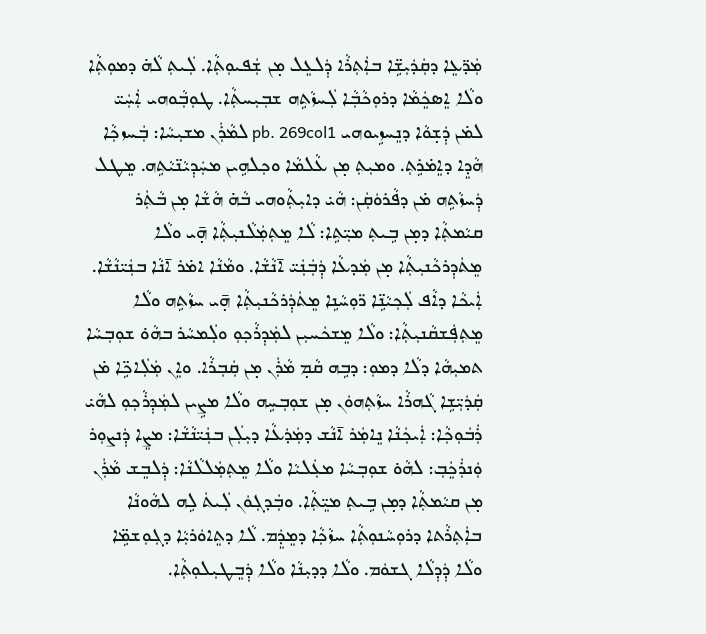ܡܲܕ̈ܥܸܐ ܕܩܲܕܿܝܼܫܹ̈ܐ ܒܐܲܬܼܪܵܐ ܕܲܠܥܸܠ ܡ̣ܢ ܫܲܦܝܘܼܬܼܵܐ. ܠܲܝܬܼ ܠܵܗ̇ ܕܡܘܼܬܼܵܐ ܘܠܵܐ ܐܸܤܟܸܿܡܵܐ ܕܪܘܼܟܵܒܼܵܐ ܠܲܚܙܵܬܹܗ ܫܒܼܝܼܚܬܼܵܐ. ܛܘܼܒܼܵܘܗܝ ܐܲܚܲܝ̈ ܠܡ̇ܢ ܕܲܫ̣ܘܵܐ ܕܢܸܚܙܹܝܘܗܝ pb. 269col1 ܠܡܵܪܲܢ ܡܫܝܼܚܵܐ: ܒܲܚܙܟܼܵܐ ܗܵܕܸܐ ܕܐܸܡ̇ܪܹܬܼ. ܘܡܝܼܬܼ ܡ̣ܢ ܥܵܠܡܵܐ ܘܟܼܠܗܹܝܢ ܡܚܲܕܼܝܵܢ̈ܝܵܬܹܗ. ܡܸܛܠ ܕܲܚܙܵܬܹܗ ܡ̇ܢ ܕܦܵܪܘܿܩܲܢ: ܗܵܝ̇ ܕܐܝܼܬܼܵܘܗܝ ܒܵܗ̇ ܗܵܫܵܐ ܡ̣ܢ ܒܵܬܲܪ ܩܝܵܡܬܼܵܐ ܕܡ̣ܢ ܒܹܝܬܼ ܡܝܼ̈ܬܹܐ: ܠܵܐ ܡܸܬܼܡܲܠܵܢܝܼܬܼܵܐ ܗ̣̄ܝ ܘܠܵܐ ܡܸܬܿܕܼܪܟܵܢܝܼܬܼܵܐ ܡ̣ܢ ܡܲܕܥܵܐ ܕܲܒܼܿܢܲܝ̈ ܐ̄ܢܵܫܵܐ. ܘܡܵܢܵܐ ܐܡ̇ܪ ܐ̄ܢܵܐ ܒܢܲܝ̈ܢܵܫܵܐ. ܐܲܝܟܵܐ ܕܐܵܦ ܠܲܟܼܝܵܢܹ̈ܐ ܪ̈ܘܼܚܵܢܹܐ ܡܸܬܿܕܲܪܟܵܢܝܼܬܼܵܐ ܗ̣̄ܝ ܚܙܵܬܹܗ ܘܠܵܐ ܡܸܬܼܦܲܫܩܵܢܝܼܬܼܵܐ: ܘܠܵܐ ܡܸܫܟܿܚܝܼܢ ܠܡܲܕܼܪܵܟܼܘܼ ܘܠܲܡܚܵܪ ܒܗܵܘ̇ ܫܘܼܒܼܚܵܐ ܬܡܝܼܗܵܐ ܕܠܵܐ ܕܡܘܼ: ܕܒܹܗ ܩܵܡ̣ ܡܵܪܲܢ ܡ̣ܢ ܩܲܒܼܪܵܐ. ܘܐܸܢ ܡܲܠܲܐܟܹ̈ܐ ܡ̇ܢ ܩܲܕܿܝܼ̈ܫܹܐ ܓܵܗܪܵܐ ܚܙܵܬܼܗܘܿܢ ܡ̣ܢ ܫܘܼܒܼܚܹܗ ܘܠܵܐ ܡܨܹܝܢ ܠܡܲܕܼܪܵܟܼܘܼ ܠܗܵܝ̇ ܪܲܒܿܘܼܟܼܵܐ: ܐܲܝܟܲܢܵܐ ܢܸܐܡܲܪ ܐ̄ܢܵܫ ܕܡܲܕܿܥܵܐ ܕܝܼܠܲܢ ܒܢܲܝ̈ܢܵܫܵܐ: ܡܨܸܐ ܕܲܢܨܘܼܪ ܘܲܢܪܲܟܸܿܒܼ: ܠܗܵܘ̇ ܫܘܼܒܼܚܵܐ ܡܥܲܠܝܵܐ ܘܠܵܐ ܡܸܬܼܡܲܠܠܵܢܵܐ: ܕܲܠܒܸܫ ܡܵܪܲܢ ܡ̣ܢ ܩܝܵܡܬܼܵܐ ܕܡ̣ܢ ܒܹܝܬܼ ܡܝܸ̈ܬܼܵܐ. ܘܒܲܕܓܼܘܿܢ ܠܲܝܬܿ ܠܹܗ ܠܗܵܘܢܵܐ ܒܐܲܬܼܪܵܬܐ ܕܪܘܼܚܵܢܘܼܬܼܵܐ ܚܙܵܟܼܵܐ ܕܡܸܕܸܿܡ. ܠܵܐ ܕܬܸܐܘܿܪܝܼܵܐ ܕܓܼܘܼܫܡܹ̈ܐ ܘܠܵܐ ܕܲܕܼܠܵܐ ܓܫܘܿܡ. ܘܠܵܐ ܕܕܝܼܢܵܐ ܘܠܵܐ ܕܲܒܸܛܝܼܠܘܼܬܼܵܐ.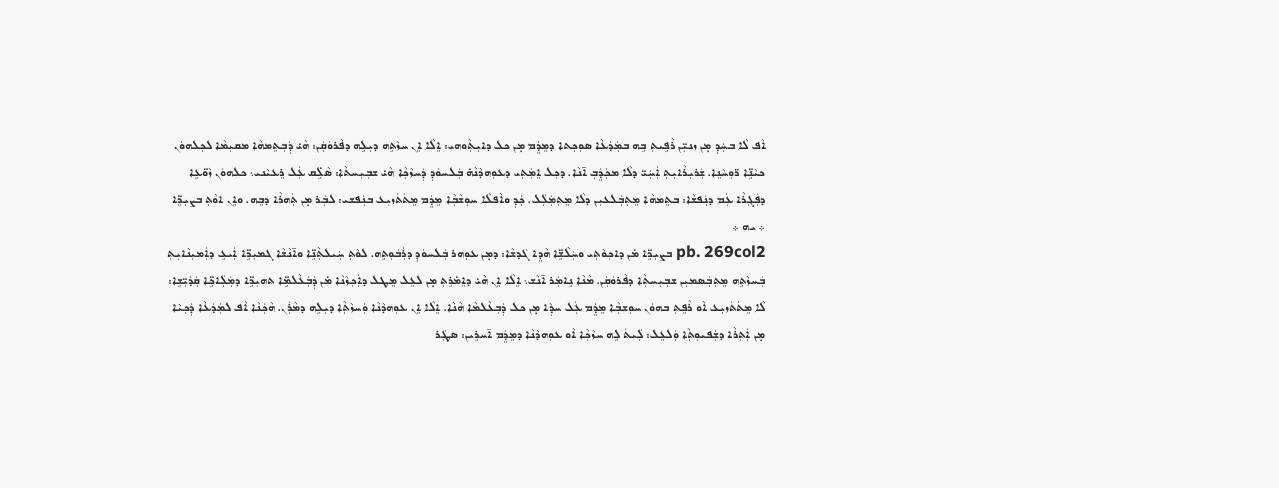ܐܵܦ ܠܵܐ ܒܚܲܕܼ ܡ̣ܢ ܙܢܝܼ̈ܢ ܪܵܦܹܝܬܼ ܒܹܗ ܒܡܲܕܿܥܵܐ ܤܘܼܟܼܬܐ ܕܡܸܕܸܿܡ ܡ̣ܢ ܟܠ ܕܐܝܼܬܼܵܘܗܝ: ܐܸܠܵܐ ܐܸܢ ܚܙܵܬܹܗ ܕܝܼܠܹܗ ܕܦܵܪܘܿܩܲܢ: ܗܵܝ̇ ܕܲܒܼܬܸܡܗܵܐ ܡܩܝܼܡܵܐ ܠܟܼܠܗܘܿܢ ܟܝܵܢܹ̈ܐ ܪ̈ܘܼܚܵܢܸܐ. ܫܲܪܝܼܪܵܐܝܼܬܼ ܐܲܚܲܝ̈ ܕܠܵܐ ܡܟܲܕܸܿܒܼ ܐ̄ܢܵܐ. ܕܟܼܠ ܐܸܡܲܬܼܝ ܕܥܘܼܗܕܵܢܵܗ̇ ܒܲܠܚܘܿܕܼ ܕܲܚܙܵܟܼܵܐ ܗܵܝ̇ ܫܒܼܝܼܚܬܵܐ: ܤܵܠܹ̇ܩ ܥܲܠ ܪܸܥܝܵܢܝ܆ ܟܠܗܘܿܢ ܙܵܘ̈ܥܹܐ ܕܦܲܓܼܪܵܐ ܥܲܡ ܕܢܲܦܫܵܐ: ܒܬܸܡܗܵܐ ܡܸܬܼܒܲܠܥܝܼܢ ܕܠܵܐ ܡܸܬܼܡܲܠܲܠ. ܟܲܕܼ ܘܐܵܦܠܵܐ ܚܘܼܫܵܒܼܵܐ ܡܸܕܸܿܡ ܡܸܬܿܬܿܙܝܼܥ ܒܢܲܦܫܝ: ܠܒܲܪ ܡ̣ܢ ܬܲܗܪܵܐ ܕܒܸܗ. ܘܐܸܢ ܐܘܵܬܼ ܒܨܝܼܪܸ̈ܐ ܀ ܝܗ ܀
pb. 269col2 ܒܨܝܼܪܹ̈ܐ ܡ̇ܢ ܕܐܟܼܘܵܬܼܝ ܘܚܲܠܵܫܹ̈ܐ ܗܵܕܸܐ ܓܿܕܫܵܐ: ܕܡ̣ܢ ܥܘܼܗܪ ܒܲܠܚܘܿܕܼ ܕܪܲܒܿܘܼܬܹܗ. ܠܘܵܬܼ ܚܲܝܠܬܼܵܢܹ̈ܐ ܘܐ̄ܢܵܫܵܐ ܓܡܝܼܪܹ̈ܐ ܐܲܝܥܹ ܕܐܲܡܝܼܢܵܐܝܼܬܼ ܒܲܚܙܵܬܹܗ ܡܸܬܼܒܲܤܡܝܼܢ ܫܒܼܝܼܚܬܼܵܐ ܕܦܵܪܘܿܩܲܢ. ܡܵܢܵܐ ܢܹܐܡܲܪ ܐ̄ܢܵܫ܆ ܐܸܠܵܐ ܐܸܢ ܗܵܝ̇ ܕܐܸܡ̇ܪܹܬܼ ܡ̣ܢ ܠܥܸܠ ܡܸܛܠ ܕܐܲܟܼܙܵܢܵܐ ܡ̇ܢ ܕܲܒܼܿܥܵܠܡܹ̈ܐ ܬܗܝܼܪܹ̈ܐ ܕܡܲܠܲܐܟܹ̈ܐ ܩܲܕܿܝܼ̈ܫܹܐ: ܠܵܐ ܡܸܬܿܬܿܙܝܼܥ ܐܵܘ ܪܵܦܸܬܼ ܒܗܘܿܢ ܚܘܼܫܒܼܵܐ ܡܸܕܸܿܡ ܥܲܠ ܚܕܼܵܐ ܡ̣ܢ ܟܠ ܕܲܒܼܥܵܠܡܵܐ ܗܵܢܵܐ. ܐܸܠܵܐ ܐܸܢ ܥܘܼܗܕܵܢܵܐ ܘܲܚܙܵܬܼܵܐ ܕܝܼܠܹܗ ܕܡܵܪܲܢ. ܗܵܟܲܢܵܐ ܐܵܦ ܠܡܲܕܿܥܵܐ ܕܲܟܼܝܵܐ ܡ̣ܢ ܐܲܬܼܪܵܐ ܕܫܲܦܝܘܼܬܼܵܐ ܘܲܠܥܸܠ: ܠܲܝܬܿ ܠܹܗ ܚܙܵܟܼܵܐ ܐܵܘ ܥܘܼܗܕܵܢܵܐ ܕܡܸܕܸܿܡ ܐ̄ܚܪܹܝܢ: ܤܛܲܪ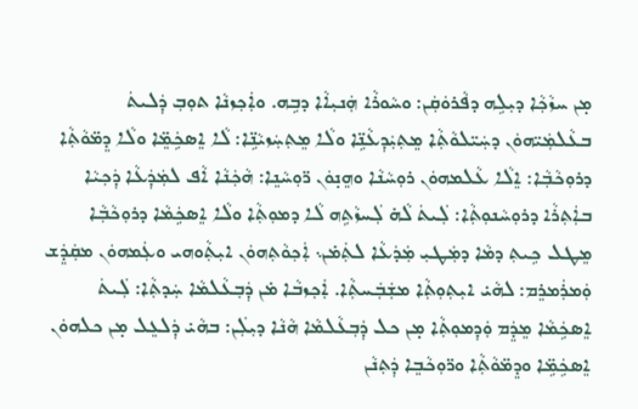ܡ̣ܢ ܚܙܵܟܼܵܐ ܕܝܼܠܹܗ ܕܦܵܪܘܿܩܲܢ: ܘܚܵܘܪܵܐ ܗܲܢܝܼܐܵܐ ܕܒܹܗ. ܘܐܲܟܼܙܢܵܐ ܬܘܼܒܼ ܕܲܠܝܬܿ ܒܥܵܠܡܲܝ̈ܗܘܿܢ ܕܚܲܝ̈ܠܘܵܬܼܵܐ ܡܸܬܼܝܲܕܼܥܵܢܹ̈ܐ ܘܠܵܐ ܡܸܬܼܚܲܙܝܵܢܹ̈ܐ: ܠܵܐ ܐܸܤܟܹܿܡܸ̈ܐ ܘܠܵܐ ܕܸܡ̈ܘܵܬܼܵܐ ܕܪܘܼܟܵܒܼܵܐ: ܐܸܠܵܐ ܥܵܠܡܗܘܿܢ ܪܘܼܚܵܢܵܐ ܘܗܸܢ̣ܘܿܢ ܪ̈ܘܼܚܵܢܸܐ: ܗܵܟܲܢܵܐ ܐܵܦ ܠܡܲܕܲܥܵܐ ܕܲܟܼܝܵܐ ܒܐܲܬܼܪܵܐ ܕܪܘܼܚܵܢܘܼܬܼܵܐ: ܠܲܝܬܿ ܠܵܗ̇ ܠܲܚܙܵܬܹܗ ܠܵܐ ܕܡܘܼܬܼܵܐ ܘܠܵܐ ܐܸܤܟܹܿܡܵܐ ܕܪܘܼܟܵܒܼܵܐ ܡܸܛܠ ܟܹܝܬܼ ܕܡܵܐ ܕܡܲܛܝܼ ܡܲܕܿܥܵܐ ܠܬܲܡ̇ܢ܆ ܐܲܟܼܘܵܬܼܗܘܿܢ ܐܝܼܬܼܵܘܗܝ ܘܥܲܡܗܘܿܢ ܡܩܲܕܸܿܫ ܘܲܡܪܲܡܪܸܡ: ܠܗܵܝ̇ ܐܝܼܬܼܘܼܬܼܵܐ ܡܫܲܒܲܚܬܼܵܐ. ܐܲܟܼܙܒܵܐ ܡ̇ܢ ܕܲܒܼܥܵܠܡܵܐ ܚܲܕܬܼܵܐ: ܠܲܝܬܿ ܐܸܤܟܹܿܡܵܐ ܡܸܕܸܿܡ ܘܲܕܼܡܘܼܬܼܵܐ ܡ̣ܢ ܟܠ ܕܲܒܼܥܵܠܡܵܐ ܗܵܢܵܐ ܕܝܼܠܲܢ: ܒܗܵܝ̇ ܕܲܠܥܸܠ ܡ̣ܢ ܟܠܗܘܿܢ ܐܸܤܟܹܿܡܹ̈ܐ ܘܕܸܡ̈ܘܵܬܼܵܐ ܘܪ̈ܘܼܟܵܒܸܐ ܕܲܬܼܢܵܢ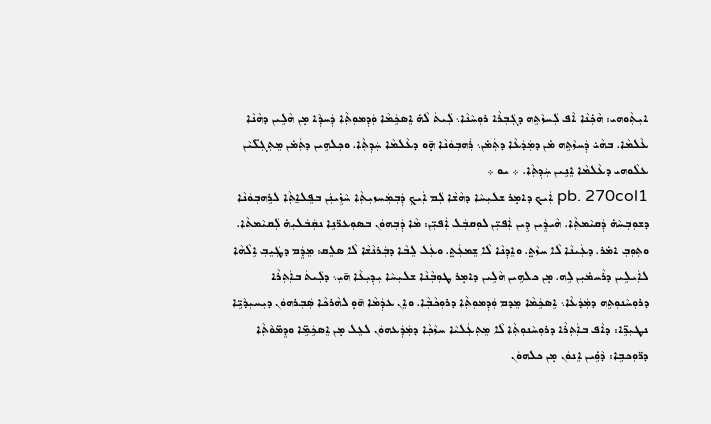ܐܝܼܬܼܵܘܗܝ: ܗܵܟܼ̇ܢܵܐ ܐܵܦ ܠܲܚܙܵܬܹܗ ܕܓܲܒܼܪܵܐ ܪܘܼܚܵܢܵܐ܆ ܠܲܝܬܿ ܠܵܗ̇ ܐܸܤܟܹܿܡܵܐ ܘܲܕܼܡܘܼܬܼܵܐ ܕܲܚܕܼܵܐ ܡ̣ܢ ܗܵܠܹܝܢ ܕܗܵܢܵܐ ܥܵܠܡܵܐ. ܒܗܵܝ̇ ܕܲܚܙܵܬܹܗ ܡ̇ܢ ܕܡܲܕܿܥܵܐ ܕܬܲܡ̇ܢ܆ ܪܲܗܒܼܘܿܢܵܐ ܗ̣̄ܘ ܕܥܵܠܡܵܐ ܚܲܕܼܬܼܵܐ. ܘܟܼܠܗܹܝܢ ܕܬܲܡ̇ܢ ܡܸܬܼܓܼܠ̈ܝܵܢ ܥܠܵܘܗܝ ܕܥܵܠܡܵܐ ܐܸܢܹܝܢ ܚܲܕܼܬܼܵܐ. ܀ ܝܘ ܀
pb. 270col1 ܐܲܝܟ ܕܐܡ̣ܪ ܫܠܝܼܚܵܐ ܕܗܵܫܵܐ ܠܲܡ ܐܲܝܟܼ ܕܲܒܼܡܲܚܙܝܼܬܼܵܐ ܚܵܙܹ̇ܝܢܲܢ ܒܦܸܠܐ̱ܬܼܵܐ ܠܪܹܗܒܼܘܿܢܵܐ ܕܫܘܼܒܼܚܵܗ̇ ܕܲܩܝܵܡܬܼܵܐ. ܗܵܝܕܸܿܝܢ ܕܹܝܢ ܐܲܦܝܼ̈ܢ ܠܘܼܩܒܲܠ ܐܲܦܝܼ̈ܢ: ܡܵܐ ܕܲܒܼܗܘܿܢ ܒܤܘܼܥܪ̈ܢܹܐ ܢܩܲܒܿܠܝܼܗ̇ ܠܲܩܝܵܡܬܵܐ. ܘܬܼܘܼܒܼ ܐܡ̇ܪ. ܕܥܲܝܢܵܐ ܠܵܐ ܚܙܵܬ̤. ܘܐܸܕܼܢܵܐ ܠܵܐ ܫܸܡܥܲܬ̤. ܘܥܲܠ ܠܸܒܵܐ ܕܒܲܪܢܵܫܵܐ ܠܵܐ ܤܠܸܩ: ܡܸܕܸܿܡ ܕܛܲܝܸܒܼ ܐܹܠܵܗܵܐ ܠܐܲܝܠܹܝܢ ܕܪܵܚܡ̇ܝܼܢ ܠܹܗ. ܡ̣ܢ ܟܠܗܹܝܢ ܗܵܠܹܝܢ ܕܐܡ̣ܪ ܛܘܼܒܼܵܢܵܐ ܫܠܝܼܚܵܐ ܝܼܕܼܝܼܥܵܐ ܗ̄ܝܼ܆ ܕܠܲܝܬܿ ܒܐܲܬܼܪܵܐ ܕܪܘܼܚܵܢܘܼܬܹܗ ܕܡܲܕܿܥܵܐ܆ ܐܹܤܟܹܿܡܵܐ ܡܸܕܡ ܘܲܕܼܡܘܼܬܼܵܐ ܕܪܘܼܟܵܒܼܵܐ. ܘܐܸܢ ܥܕܲܡܵܐ ܗ̄ܘ̣ ܠܗܵܪܟܵܐ ܤܲܒܼܪܗܘܿܢ ܕܝܼܚܝܼܕܵܝܹ̈ܐ ܢܛܝܼܪܹ̈ܐ: ܕܐܵܦ ܒܐܲܬܼܪܵܐ ܕܪܘܼܚܵܢܘܼܬܼܵܐ ܠܵܐ ܡܸܬܼܥܲܠܝܵܐ ܚܙܵܟܼܵܐ ܕܡܲܕܲܥܗܘܿܢ ܠܥܸܠ ܡ̣ܢ ܐܸܤܟܹܿܡܹ̈ܐ ܘܕܸܡ̈ܘܵܬܼܵܐ ܕܪ̈ܘܼܟܒܹܐ: ܕܵܘܹ̇ܝܢ ܐܸܢܘܿܢ ܡ̣ܢ ܟܠܗܘܿܢ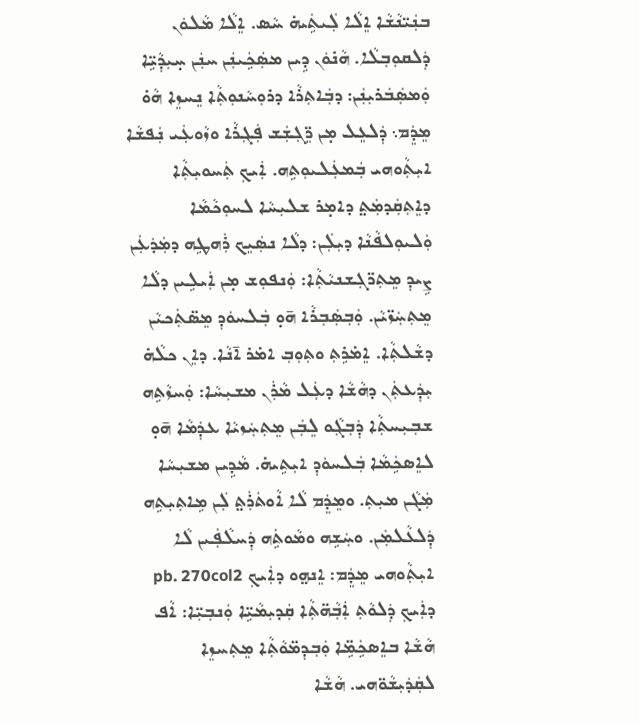ܒܢܲܝ̈ܢܵܫܵܐ ܐܸܠܵܐ ܠܲܝܬܹܿܝܗ̇ ܚܵܣ. ܐܸܠܵܐ ܡܵܠܘܿܢ ܕܲܠܩܘܼܒܼܠܵܐ. ܗܵܢ̇ܘܿܢ ܕܹܝܢ ܡܤܲܟܹܿܝܢܲܢ ܚܢܲܢ ܚ̣ܝܼܕܼܵܝܹ̈ܐ ܘܲܡܤܲܒܿܪܝܼܢܲܢ: ܕܒܲܐܬܼܪܵܐ ܕܪܘܼܚܵܢܘܼܬܼܵܐ ܢܸܚܙܸܐ ܗܵܘ̇ ܡܸܕܸܿܡ܆ ܕܲܠܥܸܠ ܡ̣ܢ ܪܸ̈ܓܼܫܲܫ ܦܲܓܼܪܵܐ ܘܙܵܘܥܲܝ ܢܲܦܫܵܐ ܐܝܼܬܼܵܘܗܝ ܒܲܡܥܲܠܝܘܼܬܹܗ. ܐܲܝܟܼ ܬܲܚܘܝܼܬܼܵܐ ܕܐܸܬܼܩܲܕܡܲܬ̤ ܕܐܡ̣ܪ ܫܠܝܼܚܵܐ ܠܚܘܼܟܵܡܵܐ ܘܲܠܝܘܼܠܦܵܢܵܐ ܕܝܼܠܲܢ: ܕܠܵܐ ܢܤܲܝܸܟ ܪܲܗܛܹܗ ܕܡܲܕܿܥܲܢ ܨܹܝܕܼ ܡܸܬܼܪ̈ܓܼܫܢܝܵܬܼܵܐ: ܘܲܢܦܘܼܫ ܡ̣ܢ ܐܲܝܠܹܝܢ ܕܠܵܐ ܡܸܬܼܚܲܙ̈ܝܵܢ. ܘܲܒܼܤܲܒܼܪܵܐ ܗ̄ܘ̣ ܒܲܠܚܘܿܕܼ ܡܸܤ̈ܬܲܟܝܵܢ ܕܫܵܠܬܼܵܐ. ܐܸܡ̇ܪܹܬܼ ܘܬܼܘܼܒܼ ܐܡ̇ܪ ܐ̄ܢܵܐ. ܕܐܸܢ ܟܠܵܗ̇ ܝܼܕܲܥܬܲܢ ܕܗܵܫܵܐ ܕܥܲܠ ܡܵܪܲܢ ܡܫܝܼܚܵܐ: ܘܲܚܙܵܬܹܗ ܫܒܼܝܼܚܬܼܵܐ ܕܲܒܼܓܼܵܘ ܠܸܒܲܢ ܡܸܬܼܚܲܙܝܵܐ ܥܕܲܡܵܐ ܗ̄ܘ̣ ܠܐܸܤܟܹܿܡܵܐ ܒܲܠܚܘܿܕܼ ܐܝܼܬܹܝܗ̇. ܡܵܕܹܝܢ ܡܫܝܼܚܵܐ ܡܲܓܵܢ ܡܝܼܬܼ. ܘܡܸܕܸܿܡ ܠܵܐ ܐܵܘܬܿܪܲܬ̤ ܠܲܢ ܡܹܐܬܼܝܼܬܹܗ ܕܲܠܥܵܠܡܲܢ. ܘܚܲܫܹܗ ܘܡܵܘܬܹܿܗ ܕܲܚܠܵܦܲܝܢ ܠܵܐ ܐܝܼܬܼܵܘܗܝ ܡܸܕܸܿܡ: ܐܸܢܗ̤ܘ ܕܐܲܝܟܼ pb. 270col2 ܕܐܲܝܟܼ ܕܲܠܘܵܬܼ ܐܲܒܼܵܗ̈ܬܼܵܐ ܩܲܕܝܼܡܵܝܹ̈ܐ ܘܲܢܒܼܝܼ̈ܐ: ܐܵܦ ܗܵܫܵܐ ܒܐܸܤܟܹܿܡܹ̈ܐ ܘܲܒܼܕܼܡ̈ܘܵܬܼܵܐ ܡܸܬܼܚܙܸܐ ܠܩܲܕܿܝܼܫܵܘ̈ܗܝ. ܗܵܫܵܐ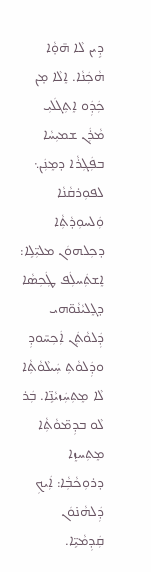ܕܹܝܢ ܠܵܐ ܗ̄ܘ̣ܵܐ ܗܵܟܲܢܵܐ. ܐܸܠܵܐ ܡ̣ܢ ܟܲܕܲܘ ܐܸܬܼܓܿܠܝܼ ܡܵܪܲܢ ܫܡܝܼܚܵܐ ܒܦܲܓܼܪܵܐ ܕܡܸܢܲܢ܆ ܠܦܘܼܪܩܵܢܵܐ ܘܲܠܚܘܼܕܵܬܼܵܐ ܕܟܼܠܗܘܿܢ ܡܠܝܼ̈ܠܹܐ: ܐܸܫܬܲܚܠܲܦ ܛܲܟܼܤܵܐ ܕܓܸܠܝܵܢܵܘ̈ܗܝ ܕܲܠܘܵܬܲܢ ܐܲܟܼܚ̄ܘܕܼ ܘܕܲܠܘܵܬܼ ܚܲܝܠܵܘܵܬܼܵܐ ܠܵܐ ܡܸܬܼܚܲܙܝܵܢܹ̈ܐ. ܒܲܪ ܠܵܘ ܒܕܼܡ̈ܘܵܬܼܵܐ ܡܸܬܼܚܙܸܐ ܕܪܘܼܟܵܒܼܵܐ: ܐܲܝܟܼ ܕܲܠܗܵܢ̇ܘܿܢ ܩܲܕܼܡܵܝܹ̈ܐ.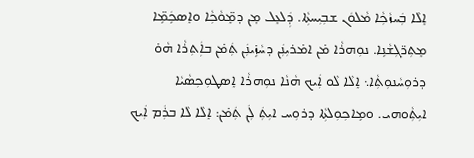ܐܸܠܵܐ ܒܲܚܙܵܟܼܵܐ ܡܵܠܘܿܢ ܫܒܼܝܼܚܬܼܵܐ. ܕܲܠܥܸܠ ܡ̣ܢ ܕܡܸ̈ܘܵܟܼܵܐ ܘܐܸܤܟܹܿܡܹ̈ܐ ܡܸܬܼܪ̈ܓܼܫܵܢܹܐ. ܢܘܼܗܪܵܐ ܡ̇ܢ ܐܡ̇ܪܝܼܢܲܢ ܕܚܵܙܹ̇ܝܢܲܢ ܬܲܡ̇ܢ ܒܐܲܬܼܪܵܐ ܗܵܘ̇ ܕܪܘܼܚܵܢܘܼܬܼܵܐ܆ ܐܸܠܵܐ ܠܵܘ ܐܲܝܟ ܗܵܢܵܐ ܢܘܼܗܪܵܐ ܐܸܤܛܘܼܟܼܤܵܝܵܐ ܐܝܼܬܼܵܘܗܝ. ܘܡܹܐܟܼܘܼܠܬܼܵܐ ܕܪܘܼܚ ܐܝܼܬܲ ܠܲܢ ܬܲܡ̇ܢ: ܐܸܠܵܐ ܠܵܐ ܒܪܲܡ ܐܲܝܟ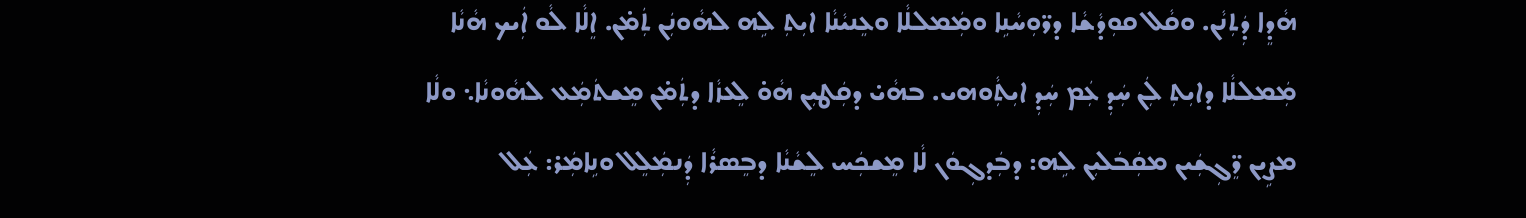ܗܵܕܸܐ ܕܲܬܼܢܵܢ. ܘܩܵܠ ܩܘܼܕܵܫܵܐ ܕܪ̈ܘܼܚܵܢܹܐ ܘܡܲܡܠܠܵܐ ܘܥܸܢܝܵܢܵܐ ܐܝܼܬܼ ܠܹܗ ܠܗܵܘܢܲܢ ܬܲܡ̇ܢ. ܐܸܠܵܐ ܠܵܘ ܐܲܝܟ ܗܵܢܵܐ ܡܲܡܠܠܵܐ ܕܐܝܼܬܼ ܠܲܢ ܚܲܕܼ ܥܲܡ ܚܲܕܼ ܐܝܼܬܼܵܘܗܝ. ܒܗܵܝ̇ ܕܩܲܛܝܼܢ ܗܵܘ̇ ܠܸܥܙܵܐ ܕܬܲܡ̇ܢ ܡܸܫܬܿܡܲܥ ܠܗܵܘܢܵܐ܆ ܘܠܵܐ ܡܨܹܝܢ ܪܸ̈ܓܼܫܲܝܢ ܡܩܲܒܿܠܝܼܢ ܠܹܗ: ܕܒܲܕܓܼܘܿܢ ܠܵܐ ܡܸܫܟܲܚ ܠܸܫܵܢܵܐ ܕܒܸܤܪܵܐ ܕܲܢܡܲܠܸܠ ܘܢܹܐܡܲܪ: ܥܲܠ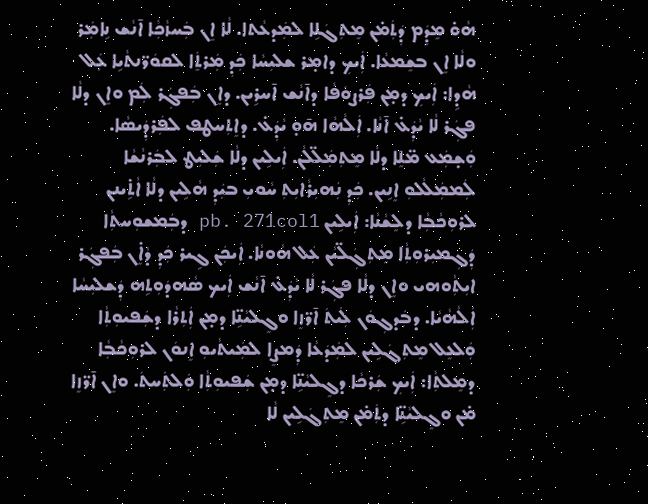ܗܵܘ̇ ܡܸܕܸܿܡ ܕܲܬܲܡ̇ܢ ܡܸܬܼܓܿܠܹܐ ܠܡܲܕܥܵܬܐ. ܠܵܐ ܐܸܢ ܒܲܚܙܵܟܼܵܐ ܐ̄ܢܵܫ ܢܹܐܡܲܪ ܘܠܵܐ ܐܸܢ ܒܫܸܡܥܵܐ. ܐܲܝܟܼ ܕܐܡ̣ܪ ܫܠܝܼܚܵܐ ܟܲܕܼ ܡܲܪܬܸܿܐ ܠܩܘܿܪ̈ܢܬܵܝܹܐ ܥܲܠ ܗܵܕܹܐ: ܐܲܝܟܼ ܕܡ̣ܢ ܦܲܪܨܘܿܦܵܐ ܕܐ̄ܢܵܫ ܐ̄ܚܪܹܝܢ. ܕܐܸܢ ܒܲܦܓܲܪ ܠܲܡ ܘܐܸܢ ܕܠܵܐ ܦܓܲܪ ܠܵܐ ܝܵܕܲܥ̇ ܐ̄ܢܵܐ. ܐܲܠܵܗܵܐ ܗ̄ܘ̣ ܝܵܕܲܥ̇. ܕܐܸܬܼܚܛܦ ܠܦܲܪܕܲܝܤܵܐ. ܘܲܫ̣ܡܲܥ ܡ̈ܠܸܐ ܕܠܵܐ ܡܸܬܼܡܲܠ̈ܠܵܢ. ܐܲܝܠܹܝܢ ܕܠܵܐ ܫܲܠܝܼܛ ܠܒܲܪܢܵܫܵܐ ܠܲܡܡܲܠܵܠܘܼ ܐܸܢܹܝܢ. ܟܲܕܼ ܢܲܗܝܼܪܵܐܝܼܬܼ ܚܵܘܝܼ ܒܝܲܕܼ ܗܵܠܹܝܢ ܕܠܵܐ ܐܵܬܹ̇ܝܢܢ ܠܪܘܼܟܵܒܼܵܐ ܕܠܸܫܵܢܵܐ: ܐܲܝܠܹܝܢ pb. 271col1 ܕܒܲܡܫܘܼܚܬܼܵܐ ܕܲܓܼܡܝܼܪܘܼܬܼܵܐ ܡܸܬܼܓܲܠ̈ܝܵܢ ܥܲܠ ܗܵܘܢܵܐ. ܐܲܝܟܲܢ ܓܹܝܪ ܟܲܕܼ ܕܵܐܸ̇ܢ ܒܲܦܓܲܪ ܐܝܼܬܼܵܘܗܝ ܘܐܸܢ ܕܠܵܐ ܦܓܲܪ ܠܵܐ ܝܵܕܲܥ̇ ܐ̄ܢܵܫ ܐܲܝܟ ܤܵܗܕܿܘܼܬܹܗ ܕܲܫܠܝܼܚܵܐ ܐܲܠܵܗܵܝܵܐ. ܕܒܲܕܓܼܘܿܢ ܠܲܝܬܿ ܐ̄ܪ̈ܙܸܐ ܘܓܸܠܝܵܢܹ̈ܐ ܕܡ̣ܢ ܐܲܬܼܪܵܐ ܕܫܲܦܝܘܼܬܼܵܐ ܘܲܠܥܸܠ ܡܸܬܼܓܿܠܹܝܢ ܠܡܲܕܿܥܵܐ ܕܲܡܨܸܐ ܠܡܲܝܬܵܝܘܼ ܐܸܢܘܿܢ ܠܪܘܼܟܵܒܼܵܐ ܕܡܸܠܬܼܵܐ: ܐܲܝܟܼ ܫܲܪܟܵܐ ܕܓܸܠܝܵܢܹ̈ܐ ܕܡ̣ܢ ܫܲܦܝܘܼܬܼܵܐ ܘܲܠܬܲܚܬܿ. ܘܐܸܢ ܐ̄ܪ̈ܙܸܐ ܡ̇ܢ ܘܓܸܠܝܵܢܹ̈ܐ ܕܬܲܡ̇ܢ ܡܸܬܼܓܿܠܹܝܢ ܠܵܐ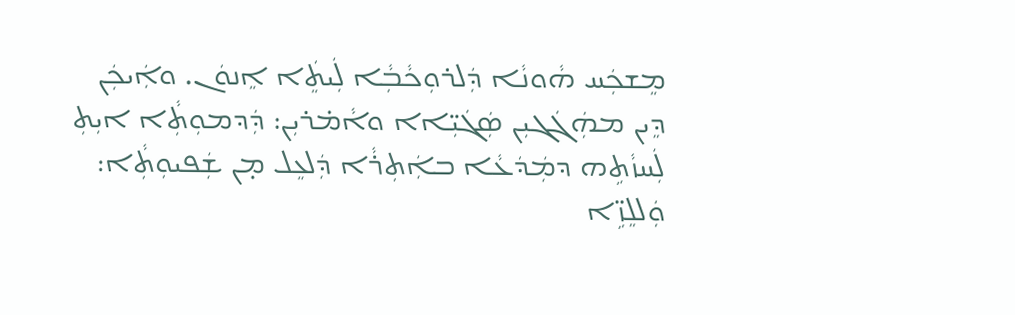ܡܸܫܟܲܚ ܗܵܘܢܵܐ ܕܲܠܪܘܼܟܵܒܼܵܐ ܠܲܝܬܸܿܐ ܐܸܢܘܿܢ. ܘܐܲܝܟܲܢ ܕܸܝܢ ܡܗܲܓܿܓܝܼܢ ܤܲܓܿܝܼ̈ܐܐ ܘܐܵܡ̇ܪܝܼܢ: ܕܲܕܡܘܼܬܼܵܐ ܐܝܼܬܼ ܠܲܚܙܵܬܹܗ ܕܡܲܕܿܥܵܐ ܒܐܲܬܼܪܵܐ ܕܲܠܥܸܠ ܡ̣ܢ ܫܲܦܝܘܼܬܼܵܐ: ܘܲܠܠܸܙܹ̈ܐ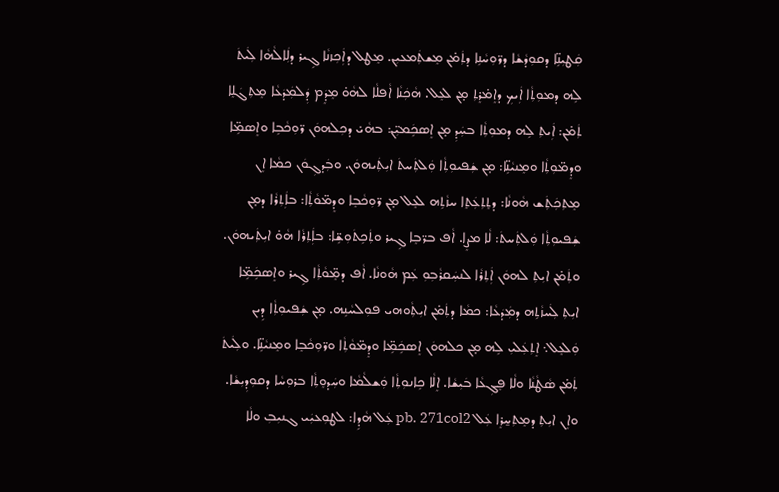ܩܲܛܝܼܢܹ̈ܐ ܕܩܘܼܕܵܫܵܐ ܕܪ̈ܘܼܚܵܢܹܐ ܕܬܲܡ̇ܢ ܡܸܫܬܲܡܥܝܼܢ. ܡܸܛܠ ܕܐܲܟܼܙܢܵܐ ܓܹܝܪ ܕܠܲܐܠܵܗܵܐ ܠܲܝܬܿ ܠܹܗ ܕܡܘܼܬܼܵܐ ܐܲܝܟܼ ܕܐܸܡ̇ܪܸܬܼ ܡ̣ܢ ܠܥܸܠ. ܗܵܟܲܢܵܐ ܐܵܦܠܵܐ ܠܗܵܘ̇ ܡܸܕܸܿܡ ܕܲܠܡܲܕܿܥܵܐ ܡܸܬܼܓܿܠܸܐ ܬܲܡ̇ܢ: ܐܲܝܬܼ ܠܹܗ ܕܡܘܼܬܼܵܐ ܒܚܲܕܼ ܡ̣ܢ ܐܸܤܟܹܿܡܝܼ̈ܢ: ܒܗܵܝ̇ ܕܟܼܠܗܘܿܢ ܪ̈ܘܼܟܵܒܹܐ ܘܐܸܤܡܹ̈ܐ ܘܕܸܡ̈ܘܼܬܼܵܐ ܘܡܸܢܝܵܢܹ̈ܐ: ܡ̣ܢ ܫܲܦܝܘܼܬܼܵܐ ܘܲܠܬܲܚܬܿ ܐܝܼܬܲܝܗܘܿܢ. ܘܒܲܕܓܼܘܿܢ ܟܡܵܐ ܐܸܢ ܡܸܬܼܟܲܬܲܫ ܗܵܘܢܵܐ: ܕܬܸܬܼܥܲܬܸܐ ܚܙܵܬܹܗ ܠܥܸܠ ܡ̣ܢ ܪ̈ܘܼܟܵܒܸܐ ܘܕܸܡ̈ܘܵܬܼܵܐ: ܒܐܲܬܼܪܵܐ ܕܡ̣ܢ ܫܲܦܝܘܼܬܼܵܐ ܘܲܠܬܲܚܬܿ: ܠܵܐ ܡܨܸܐ. ܐܵܦ ܒܪ̈ܒܸܐ ܓܹܝܪ ܘܬܲܟܹܬܿܘܼܫܹ̈ܐ: ܒܐܲܬܼܪܵܐ ܗܵܘ̇ ܐܝܼܬܲܝܗܘܿܢ. ܘܬܲܡ̇ܢ ܐܝܼܬܼ ܠܗܘܿܢ ܐܲܬܼܪܵܐ ܠܢܚܲܩܪܵܒܼܘܼ ܥܲܡ ܗܵܘܢܵܐ. ܐܵܦ ܕܡܸ̈ܘܵܬܼܵܐ ܓܹܝܪ ܘܐܸܤܟܹܿܡܹ̈ܐ ܐܝܼܬܼ ܠܲܚܙܵܬܹܗ ܕܡܲܕܿܥܵܐ: ܟܡܵܐ ܕܬܲܡ̇ܢ ܐܝܼܬܼܵܘܗܝ ܦܘܼܠܚܵܢܹܗ. ܡ̣ܢ ܫܲܦܝܘܼܬܼܵܐ ܕܹܝܢ ܘܲܠܥܸܠ܆ ܐܸܬܼܥܲܠܝܼ ܠܹܗ ܡ̣ܢ ܟܠܗܘܿܢ ܐܸܤܟܹܿܡܹ̈ܐ ܘܕܸܡ̈ܘܵܬܼܵܐ ܘܪ̈ܘܼܟܵܒܸܐ ܘܡܸܢܝܵܢܹ̈ܐ. ܘܠܲܝܬܿ ܬܲܡ̇ܢ ܤܵܛܵܢܵܐ ܘܠܵܐ ܦܸܓܼܥܵܐ ܒܿܝܼܫܵܐ. ܐܸܠܵܐ ܟܹܐܢܘܼܬܼܵܐ ܘܲܫܠܵܡܵܐ ܘܚܲܕܘܸܬܼܵܐ ܒܪܘܼܚܵܐ ܕܩܘܼܕܼܝܼܫܵܐ. ܘܐܸܢ ܐܝܼܬܼ ܕܡܸܬܼܚ̱ܪܸܐ ܥܲܠ pb. 271col2 ܥܲܠ ܗܵܕܹܐ: ܠܛܘܼܥܝܲܝ ܓܢܝܼܒܼ ܘܠܵܐ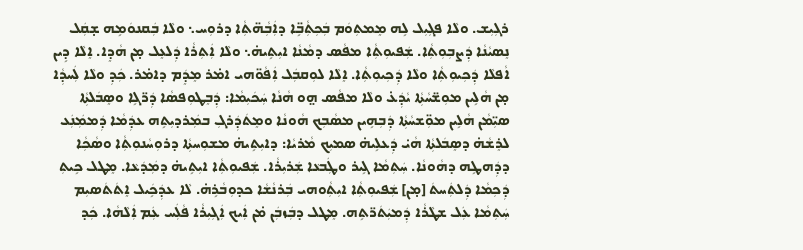ܪܓܼܝܼܫ. ܘܠܵܐ ܦܓܼܝܼܠ ܠܹܗ ܡܸܡܬܼܘܿܡ ܒܲܟܼܬܼܵܒܹ̈ܐ ܕܐܲܒܼܵܗ̈ܬܼܵܐ ܕܪܘܼܚ܆ ܘܠܵܐ ܒܲܩܢܘܿܡܹܗ ܫ̣ܩܲܠ ܢܸܤܝܵܢܵܐ ܕܲܨܒܼܘܼܬܼܵܐ. ܫܲܦܝܘܼܬܼܵܐ ܡܦܵܣ ܕܡܵܢܵܐ ܐܝܼܬܹܝܗ̇܆ ܘܠܵܐ ܐܲܬܼܪܵܐ ܕܲܠܥܸܠ ܡ̣ܢ ܗܵܕܸܐ. ܐܸܠܵܐ ܕܹܝܢ ܐܵܦܠܵܐ ܕܲܟܼܝܘܼܬܼܵܐ ܘܠܵܐ ܕܲܟܼܝܘܼܬܼܵܐ. ܐܸܠܵܐ ܠܘܼܩܒܲܠ ܐܲܦܵܘ̈ܗܝ ܐܡ̇ܪ ܡܸܕܸܿܡ ܕܐܡ̇ܪ. ܟܲܕܼ ܘܠܵܐ ܠܲܚܕܼܵܐ ܡ̣ܢ ܗܵܠܹܝܢ ܡܘܼܫ̈ܚܵܬܼܵܐ ܝܵܕܲܥ̇ ܘܠܵܐ ܡܦܵܣ ܗ̤ܘ ܗܵܢܵܐ ܚܲܟܿܝܼܡܵܐ: ܕܲܒܸܛܘܼܦܤܵܐ ܕܲܪ̈ܓܹܐ ܘܤܸܒܿܠܬܼܵܐ ܤܝܼ̈ܡܵܢ ܗܵܠܹܝܢ ܡܘܼ̈ܫܚܵܬܼܵܐ ܕܲܒܼܗܹܝܢ ܡܤܵܒܼܟ ܗܵܘܢܵܐ ܘܡܸܬܿܕܲܪܓܼ ܒܡܲܪܕܝܼܬܹܗ ܥܕܲܡܵܐ ܕܲܡܡܲܢܲܥ ܠܪܸܫܵܗ̇ ܕܤܸܒܿܠܬܼܵܐ ܗܵܝ̇ ܕܲܥܠܹܝܗ̇ ܤܡܝܼܟ ܡܵܪܝܵܐ: ܕܐܝܼܬܹܝܗ̇ ܡܫܘܼܚܬܼܵܐ ܕܪܘܼܚܵܢܘܼܬܼܵܐ ܘܤܵܟܼܵܐ ܕܕܲܗܛܹܗ ܕܗܵܘܢܵܐ. ܚܲܬܼܡܵܐ ܓܹܝܪ ܘܛܲܒܥܵܐ ܫܲܪܝܼܪܵܐ. ܫܲܦܝܘܼܬܼܵܐ ܐܝܼܬܹܝܗ̇ ܕܡܲܕܿܥܵܐ. ܡܸܛܠ ܟܹܝܬܼ ܕܲܟܼܡܵܐ ܕܲܠܬܲܚܬܿ [ܡ̣ܢ] ܫܲܦܝܘܼܬܼܵܐ ܐܝܼܬܼܵܘܗܝ ܒܲܪܢܵܫܵܐ ܟܕܘܼܒܵܪܹܗ̇. ܠܵܐ ܥܕܲܟܹܿܝܠ ܐܸܬܿܬܿܤܝܼܡ ܚܲܬܼܡܵܐ ܥܲܠ ܫܛܵܪܵܐ ܕܲܡܝܲܬܿܪ̈ܬܹܗ. ܡܸܛܠ ܕܒܲܙܒܲܢ ܡ̇ܢ ܐܲܝܟ ܐܲܓܼܝܼܪܵܐ ܦܵܠܲܚ ܥܲܡ ܐܲܠܵܗܵܐ. ܟܲܕ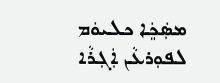ܡܤܲܟܸܿܐ ܟܠܝܘܿܡ ܠܦܘܼܪܥܵܢ ܐܲܓܼܪܵܐ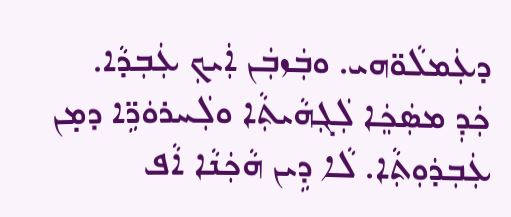ܕܥܲܡܠܵܘ̈ܗܝ. ܘܒܲܙܒܲܢ ܐܲܝܟܼ ܥܲܒܼܕܵܐ. ܟܲܕܼ ܡܤܲܟܸܿܐ ܠܲܓܼܗܵܝܬܼܵܐ ܘܠܲܚܪܘܿܪܹ̈ܐ ܕܡ̣ܢ ܥܲܒܼܕܿܘܼܬܼܵܐ. ܠܵܐ ܕܹܝܢ ܗܵܟܲܢܵܐ ܐܵܦ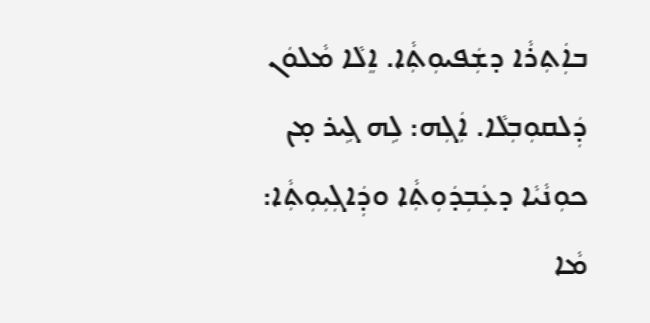ܒܐܲܬܼܪܵܐ ܕܫܲܦܝܘܼܬܼܵܐ. ܐܸܠܵܐ ܡܵܠܘܿܢ ܕܲܠܩܘܼܒܼܠܵܐ. ܐܲܓܼܗ: ܠܹܗ ܓܹܝܪ ܡ̣ܢ ܟܘܼܢܵܝܵܐ ܕܥܲܒܼܕܿܘܼܬܼܵܐ ܘܕܲܐܓܼܝܼܘܼܬܼܵܐ: ܡܵܐ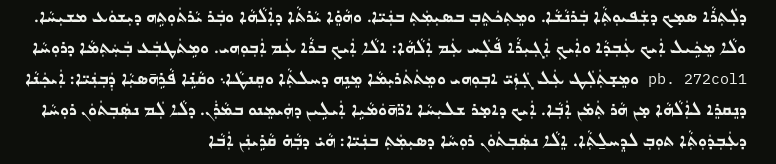ܕܠܲܬܼܪܵܐ ܤܡ̣ܟ ܕܫܲܦܝܘܼܬܼܵܐ ܒܲܪܢܵܫܵܐ. ܘܡܸܬܼܟܿܬܸܒܼ ܒܤܝܼܡܲܬܼ ܒܢܲܝ̈ܐ. ܘܗܵܘܸ̇ܐ ܝܵܪܬܵܐ ܕܐܲܠܵܗܵܐ ܘܒܲܪ ܝܵܪܬܿܘܼܬܹܗ ܕܝܼܫܘܿܥ ܡܫܝܼܚܵܐ. ܘܠܵܐ ܡܸܟܹܿܝܠ ܐܲܝܟ ܥܲܒܼܕܵܐ ܘܐܲܝܟܼ ܐܲܓܼܝܼܪܵܐ ܦܵܠܲܚ ܥܲܡ ܐܲܠܵܗܵܐ: ܐܠܵܐ ܐܲܝܟܼ ܒܪܵܐ ܥܲܡ ܐܲܒܼܘܼܗܝ. ܘܡܹܬܿܛܒܲܥ ܒܲܚܲܬܼܡܵܐ ܕܪܘܼܚܵܐ pb. 272col1 ܘܡܸܫ̣ܬܲܠܲܛ ܥܲܠ ܓܲܙܲܝ̈ ܐܒܼܘܼܗܝ ܘܡܸܬܿܬܿܪܝܼܡܵܐ ܡܸܢܹܗ ܕܚܠܬܼܵܐ ܘܩܸܢܛܵܐ܆ ܘܩܵܢܹ̇ܐ ܦܵܪܹܗ̄ܤܝܼܵܐ ܕܲܒܼܢܲܝ̈ܐ: ܐܲܝܟܲܢܵܐ ܕܢܸܩܪܸܐ ܠܐܲܠܵܗܵܐ ܡ̣ܢ ܗܵܪ ܬܲܡ̇ܢ ܐܲܒܼܵܐ. ܐܲܝܟ ܕܐܡ̣ܪ ܫܠܝܼܚܵܐ ܐܪ̈ܗ̄ܘܿܡܵܝܹܐ ܐܲܝܠܹܝܢ ܕܗܲܝܡܸܢܘ ܒܡܵܪܲܢ. ܕܠܵܐ ܠܲܡ ܢܤܲܒܼܬܿܘܿܢ ܪܘܼܚܵܐ ܕܥܲܒܼܕܿܘܼܬܼܵܐ ܬܘܼܒܼ ܠܕܸܚܠ̱ܬܼܵܐ. ܐܸܠܵܐ ܢܤܲܒܼܬܿܘܿܢ ܪܘܼܚܵܐ ܕܤܝܼܡܲܬܼ ܒܢܲܝ̈ܐ: ܗܵܝ̇ ܕܒܼܵܗ̇ ܩܵܪܹܝܢܲܢ ܐܲܒܵܐ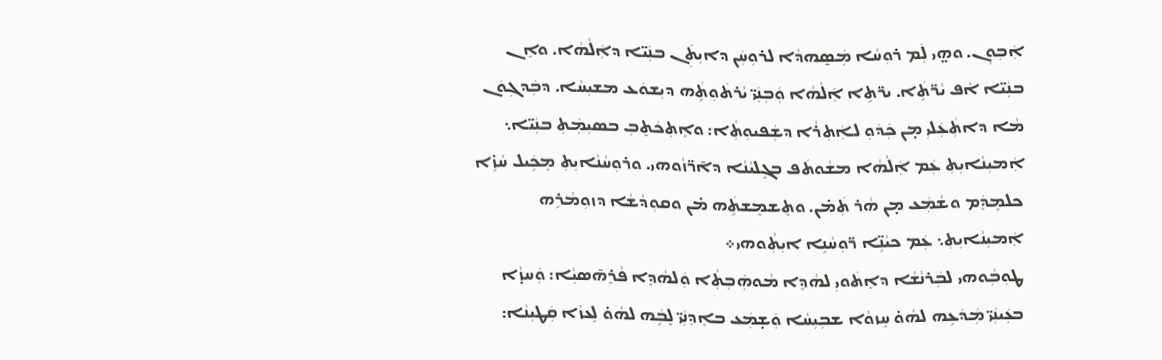ܐܲܒܼܘܼܢ. ܘܗ̤ܝ ܠܲܡ ܪܘܼܚܵܐ ܡܲܤ̱ܗܕܵܐ ܠܪܘܼܚܲܢ ܕܐܝܼܬܲܢ ܒܢܲܝ̈ܐ ܕܐܲܠܵܗܵܐ. ܘܐܸܢ ܒܢܲܝ̈ܐ ܐܵܦ ܝܵܪ̈ܬܹܿܐ. ܝܪ̈ܬܹܐ ܐܲܠܵܗܵܐ ܘܲܒܼܢܲܝ̈ ܝܵܪܬܿܘܼܬܹܿܗ ܕܝܼܫܘܿܥ ܡܫܝܼܚܵܐ. ܕܒܲܕܓܼܘܿܢ ܡܵܐ ܕܐܬܼܿܥܲܠܝܼ ܡ̣ܢ ܟܲܕܿܘܼ ܠܐܲܬܼܪܵܐ ܕܫܲܦܝܘܼܬܼܵܐ: ܘܐܸܬܼܟܿܬܸܒܼ ܒܤܝܼܡܲܬܼ ܒܢܲܝ̈ܐ܆ ܐܲܡܝܼܢܵܐܝܼܬܼ ܥܲܡ ܐܲܠܵܗܵܐ ܡܫܵܘܬܿܦ ܒܓܸܠܝܵܢܵܐ ܕܐ̄ܪ̈ܙܵܘܗܝ. ܘܪܘܼܚܵܢܵܐܝܼܬܼ ܡܸܟܹܿܝܠ ܚܵܙܹ̇ܐ ܟܠܡܸܕܸܿܡ ܘܫܵܡܲܥ ܡ̣ܢ ܗܵܪ ܬܲܡ̇ܢ. ܘܬܸܫܡܸܫܬܹܿܗ ܡ̇ܢ ܘܩܘܼܕܵܫܵܐ ܕܙܘܼܡܵܪܹܗ ܐܲܡܝܼܢܵܐܝܼܬܼ܆ ܥܲܡ ܟܝܵܢܹ̈ܐ ܪ̈ܘܼܚܵܢܹܐ ܐܝܼܬܼܵܘܗܝ܀
ܛܘܼܒܼܵܘܗܝ ܠܒܲܪܢܵܫܵܐ ܕܐܸܬܿܘܝܼ ܠܗܵܕܸܐ ܡܵܘܗܲܒܼܬܼܵܐ ܘܲܠܗܵܕܸܐ ܦܵܪܸܗ̄ܤܝܼܵܐ: ܘܲܚܙ̣ܵܐ ܒܥܲܝܢܲܝ̈ ܡܲܕܿܥܹܗ ܠܗܵܘ̇ ܚܸܙܘܵܐ ܫܒܼܝܼܚܵܐ ܘܲܫ̣ܡܲܥ ܒܐܸܕܼܢܲܝ̈ ܠܸܒܹܿܗ ܠܗܵܘ̇ ܠܸܥܙܵܐ ܩܲܛܝܼܢܵܐ: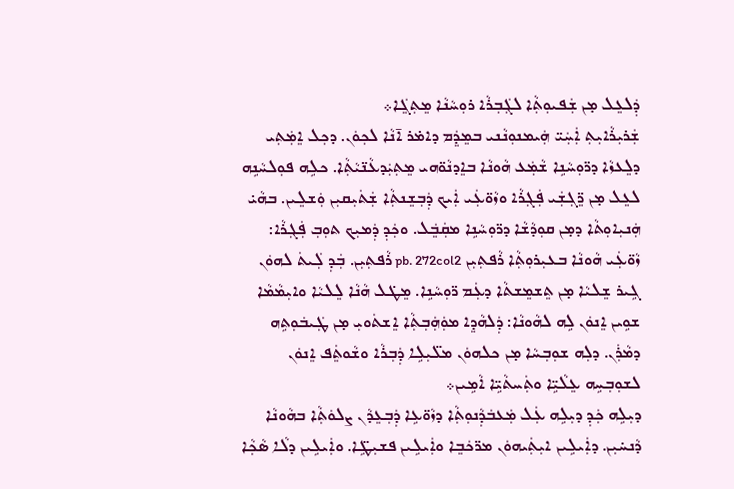ܕܲܠܥܸܠ ܡ̣ܢ ܫܲܦܝܘܼܬܼܵܐ ܠܓܲܒܼܪܵܐ ܪܘܼܚܵܢܵܐ ܡܸܬܼܓܸܿܐ܀
ܫܲܪܝܼܪܵܐܝܼܬܼ ܐܲܚܲܝ̈ ܗܲܝܡܢܘܼܢܵܢܝ ܒܡܸܕܸܿܡ ܕܐܡ̇ܪ ܐ̄ܢܵܐ ܠܟܼܘܿܢ. ܕܟܼܠ ܐܸܡܲܬܼܝ ܕܠܸܥܙܵܐ ܕܪ̈ܘܼܚܵܢܹܐ ܫܵܡܲܥ ܗܵܘܢܵܐ ܒܐܸܕܢܵܘ̈ܗܝ ܡܸܬܼܝܲܕܥܵܢ̈ܝܵܬܼܵܐ. ܟܠܹܗ ܦܘܼܠܚܵܢܹܗ ܠܥܸܠ ܡ̣ܢ ܪܸ̈ܓܼܫܲܝ ܦܲܓܼܪܵܐ ܘܙܵܘ̈ܥܲܝ ܐܲܝܟ ܕܲܒܼܫܸܢܬܼܵܐ ܫܲܬܿܝܼܩܝܼܢ ܘܲܫܠܸܝܢ. ܒܗܵܝ̇ ܗܲܢܝܼܐܘܼܬܵܐ ܕܡ̣ܢ ܩܘܼܕܵܫܵܐ ܕܪ̈ܘܼܚܵܢܹܐ ܡܩܲܒܸܿܠ. ܘܟܲܕܼ ܕܲܡܝܼܟ ܬܘܼܒܼ ܦܲܓܼܪܵܐ: ܙܵܘ̈ܥܲܝ ܗܵܘܢܵܐ ܒܥܝܼܪܘܼܬܼܵܐ ܪܵܦܬܼܝܼܢ pb. 272col2 ܪܵܦܬܼܝܼܢ. ܒܲܕܼ ܠܲܝܬܿ ܠܗܘܿܢ ܓܹܝܪ ܫܸܠܝܵܐ ܡ̣ܢ ܬܸܫܡܸܫܬܵܐ ܕܥܲܡ ܪ̈ܘܼܚܵܢܹܐ. ܡܸܛ̇ܠ ܗܵܢܵܐ ܠܸܠܝܵܐ ܘܐܝܼܡܵܡܵܐ ܫܘܹܝܢ ܐܸܢܘܿܢ ܠܹܗ ܠܗܵܘܢܵܐ: ܕܲܠܗܵܕܸܐ ܡܘܲܗܲܒܼܬܼܵܐ ܐܸܫܬܿܘܝܼ ܡ̣ܢ ܛܲܝܒܿܘܼܬܹܗ ܕܡܵܪܲܢ. ܕܠ݂ܗ ܫܘܼܒܼܚܵܐ ܡ̣ܢ ܟܠܗܘܿܢ ܡܠ̈ܝܼܠܹܐ ܕܲܒܼܪܵܐ ܘܫܵܘܬܸܿܦ ܐܸܢܘܿܢ ܠܫܘܼܒܼܚܹܗ ܥܸܠܵܝܹ̈ܐ ܘܬܲܚܬܵܝܹ̈ܐ ܐܵܡܹܝܢ܀
ܕܝܼܠܹܗ ܟܲܕܼ ܕܝܼܠܹܗ ܥܲܠ ܡܲܥܒܿܕܼܵܢܘܼܬܼܵܐ ܕܙܵܘ̈ܥܹܐ ܕܲܒܼܥܸܕܵܢ ܨܠܘܿܬܼܵܐ ܒܗܵܘܢܵܐ ܕܵܢܚ̇ܝܼܢ. ܕܐܲܝܠܹܝܢ ܐܝܼܬܲܝܗܘܿܢ ܡܪ̈ܟܿܒܸܐ ܘܐܲܝܠܹܝܢ ܦܫܝܼܛܹ̈ܐ. ܘܐܲܝܠܹܝܢ ܕܠܵܐ ܤܵܟܼܵܐ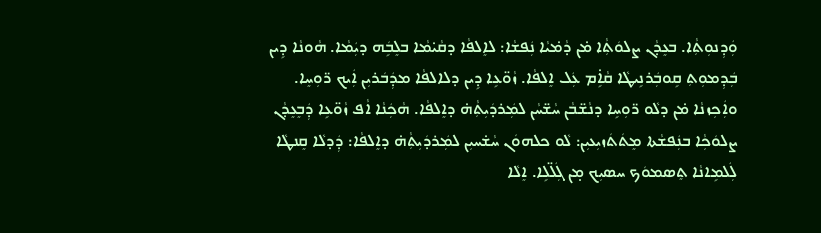ܘܲܕܼܢܘܼܬܼܵܐ. ܒܥܸܕܵܢ ܨܠܘܿܬܼܵܐ ܡ̇ܢ ܕܵܡ̇ܝܵܐ ܢܲܦܫܵܐ: ܠܐܸܠܦܵܐ ܕܩܵܝ̇ܡܵܐ ܒܠܸܒܹܿܗ ܕܝܲܡܵܐ. ܗܵܘܢܵܐ ܕܹܝܢ ܒܲܕܼܡܘܼܬܼ ܩܹܘܒܲܪܢܹܝܛܵܐ ܩܵܐܹ̇ܡ ܥܲܠ ܐܸܠܦܵܐ. ܙܵܘ̈ܥܹܐ ܕܹܝܢ ܕܠܐܠܦܵܐ ܡܕܲܒܿܪܝܼܢ ܐܲܝܟ ܪ̈ܘܼܚܸܐ. ܘܐܲܟܼܙܢܵܐ ܡ̇ܢ ܕܠܵܘ ܪ̈ܘܼܚܹܐ ܕܢܵܫ̈ܒܵܢ ܚܵܫ̈ܚܵܢ ܠܡܲܪܕܿܝܼܬܼܵܗ̇ ܕܐܸܠܦܵܐ. ܗܵܟܲܢܵܐ ܐܵܦ ܙܵܘ̈ܥܹܐ ܕܲܒܸܥܸܕܵܢ ܨܠܘܿܟܼܵܐ ܒܢܲܦܫܵܬܐ ܡܸܬܿܬܿܙܝܼܥܝܼܢ: ܠܵܘ ܟܠܗܘܿܢ ܚܵܫ̇ܚܝܼܢ ܠܡܲܪܕܿܝܼܬܼܵܗ̇ ܕܐܸܠܦܵܐ: ܕܲܕܠܵܐ ܩܸܢܛܵܐ ܠܲܠܡܹܐܢܵܐ ܬܸܤܡܘܿܟ ܚܤܝܼܟ ܡ̣ܢ ܓܲܠ̈ܠܹܐ. ܐܸܠܵܐ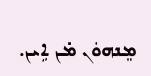ܡܸܢܗܘܿܢ ܡ̇ܢ ܐܹܝܢ.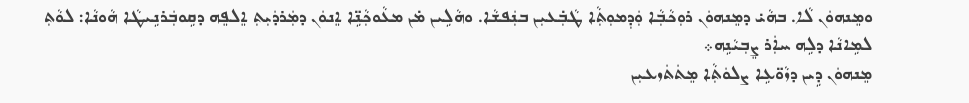ܘܡܸܢܗܘܿܢ ܠܵܐ. ܒܗܵܝ̇ ܕܡܸܢܗܘܿܢ ܪܘܼܟܵܒܼܵܐ ܘܲܕܼܡܘܼܬܼܵܐ ܛܵܒܼ̇ܥܝܼܢ ܒܢܲܦܫܵܐ. ܘܗܵܠܹܝܢ ܡ̇ܢ ܡܥܵܘܟܼܵܢܹ̈ܐ ܐܸܢܘܿܢ ܕܡܲܪܕܿܝܼܬܼ ܐܸܠܦܸܗ ܕܩܹܘܒܲܪܢܹܝܛܵܐ ܗܵܘܢܵܐ: ܠܘܵܬܼ ܠܡܹܐܢܵܐ ܕܠܹܗ ܚܐܲܪ ܨܸܒܼܝܵܢܹܗ܀
ܡܸܢܗܘܿܢ ܕܹܝܢ ܕܙܵܘ̈ܥܹܐ ܨܠܘܿܬܼܵܐ ܡܸܬܿܬܿܙܥܝܼܢ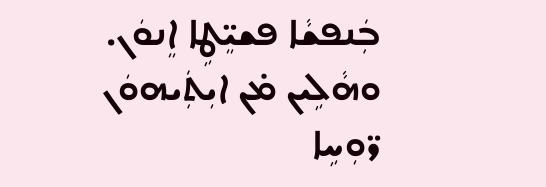ܒܲܢܦܫܵܐ ܦܫܝܸ̈ܛܹܐ ܐܸܢܘܿܢ. ܘܗܵܠܹܝܢ ܡ̇ܢ ܐܝܼܬܲܝܗܘܿܢ ܪ̈ܘܼܚܹܐ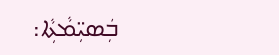ܒܲܤܝܼ̈ܡܵܬܼܵܐ: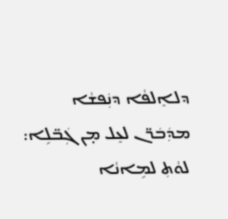ܕܠܐܸܠܦܵܐ ܕܢܲܦܫܵܐ ܡܕܲܒܿܪ̈ܢ ܠܥܸܠ ܡ̣ܢ ܓܲܒ̈ܠܹܐ: ܠܘܵܬܼ ܠܡܹܐܢܵܐ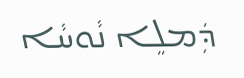ܕܲܡܠܸܐ ܢܵܘܚܵܐ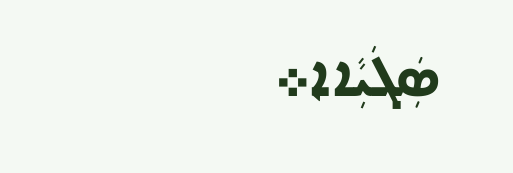ܤܲܓܿܝܼܵܐܐ܀